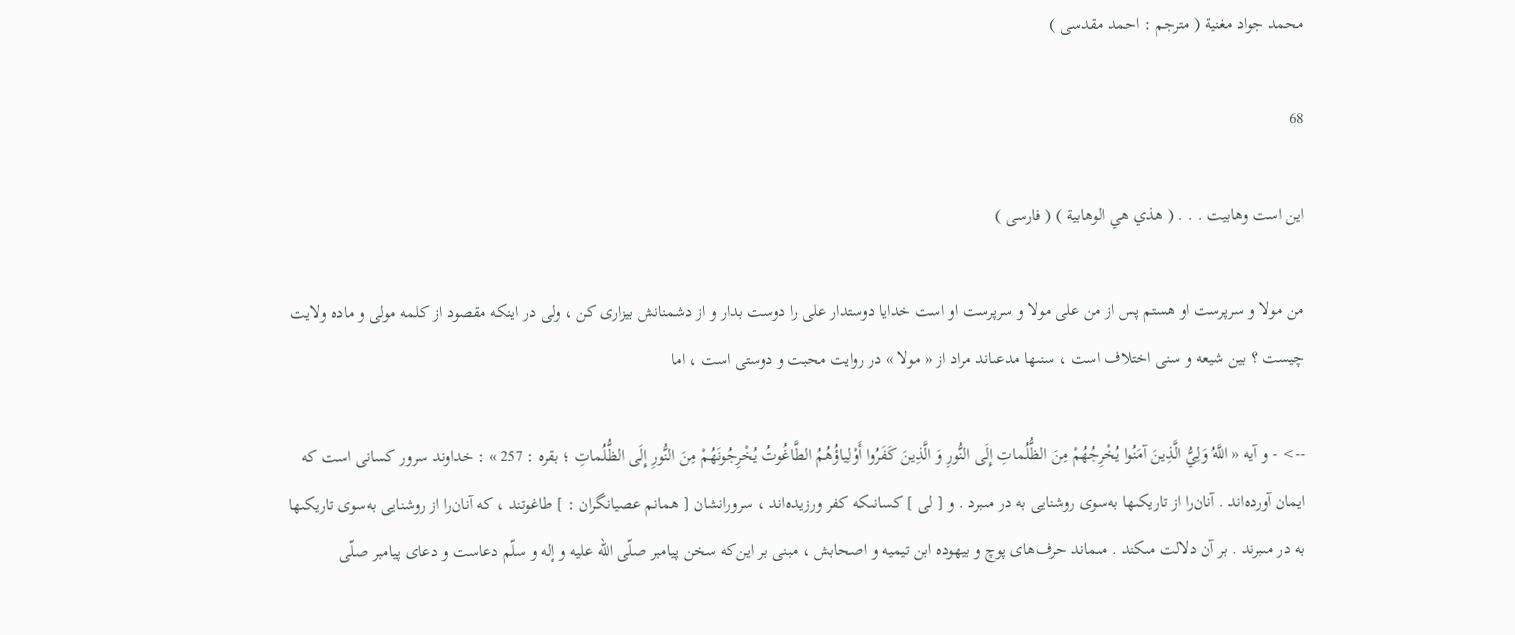محمد جواد مغنية ( مترجم : احمد مقدسى )

68

اين است وهابيت . . . ( هذي هي الوهابية ) ( فارسى )

من مولا و سرپرست او هستم پس از من على مولا و سرپرست او است خدايا دوستدار على را دوست بدار و از دشمنانش بيزارى كن ، ولى در اينكه مقصود از كلمه مولى و ماده ولايت چيست ؟ بين شيعه و سنى اختلاف است ، سنىها مدعىاند مراد از « مولا » در روايت محبت و دوستى است ، اما

--> - و آيه « اللَّهُ وَلِيُّ الَّذِينَ آمَنُوا يُخْرِجُهُمْ مِنَ الظُّلُماتِ إِلَى النُّورِ وَ الَّذِينَ كَفَرُوا أَوْلِياؤُهُمُ الطَّاغُوتُ يُخْرِجُونَهُمْ مِنَ النُّورِ إِلَى الظُّلُماتِ ؛ بقره : 257 » : خداوند سرور كسانى است كه ايمان آورده‌اند . آنان‌را از تاريكىها به‌سوى روشنايى به در مىبرد . و [ لى ] كسانىكه كفر ورزيده‌اند ، سرورانشان [ همانم عصيانگران : ] طاغوتند ، كه آنان‌را از روشنايى به‌سوى تاريكىها به در مىبرند . بر آن دلالت مىكند . مىماند حرف‌هاى پوچ و بيهوده ابن تيميه و اصحابش ، مبنى بر اين‌كه سخن پيامبر صلّى اللّه عليه و إله و سلّم دعاست و دعاى پيامبر صلّى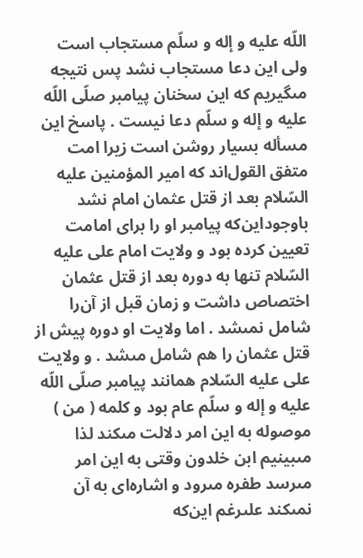اللّه عليه و إله و سلّم مستجاب است ولى اين دعا مستجاب نشد پس نتيجه مىگيريم كه اين سخنان پيامبر صلّى اللّه عليه و إله و سلّم دعا نيست . پاسخ اين مسأله بسيار روشن است زيرا امت متفق القول‌اند كه امير المؤمنين عليه السّلام بعد از قتل عثمان امام نشد باوجوداين‌كه پيامبر او را براى امامت تعيين كرده بود و ولايت امام على عليه السّلام تنها به دوره بعد از قتل عثمان اختصاص داشت و زمان قبل از آن‌را شامل نمىشد . اما ولايت او دوره پيش از قتل عثمان را هم شامل مىشد . و ولايت على عليه السّلام همانند پيامبر صلّى اللّه عليه و إله و سلّم عام بود و كلمه ( من ) موصوله به اين امر دلالت مىكند لذا مىبينيم ابن خلدون وقتى به اين امر مىرسد طفره مىرود و اشاره‌اى به آن نمىكند علىرغم اين‌كه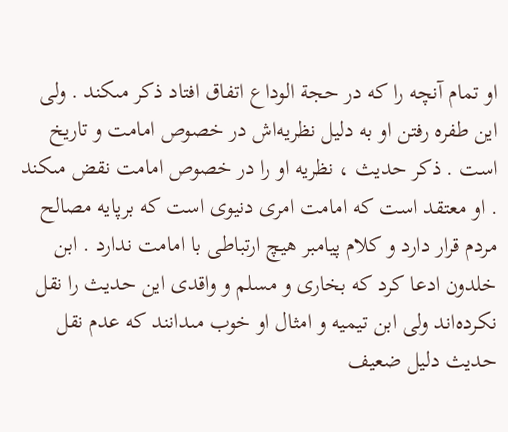او تمام آنچه را كه در حجة الوداع اتفاق افتاد ذكر مىكند . ولى اين طفره رفتن او به دليل نظريه‌اش در خصوص امامت و تاريخ است . ذكر حديث ، نظريه او را در خصوص امامت نقض مىكند . او معتقد است كه امامت امرى دنيوى است كه برپايه مصالح مردم قرار دارد و كلام پيامبر هيچ ارتباطى با امامت ندارد . ابن خلدون ادعا كرد كه بخارى و مسلم و واقدى اين حديث را نقل نكرده‌اند ولى ابن تيميه و امثال او خوب مىدانند كه عدم نقل حديث دليل ضعيف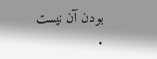بودن آن نيست .